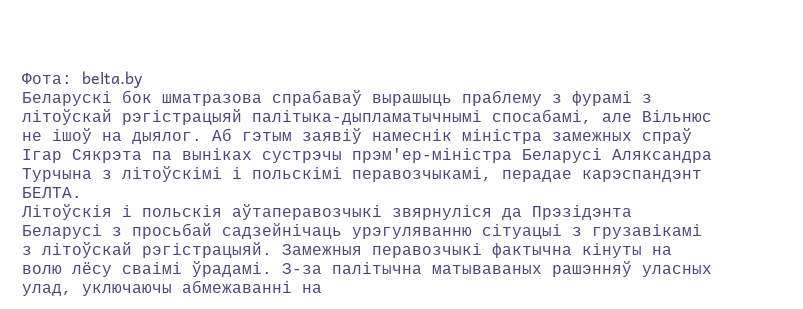Фота: belta.by
Беларускі бок шматразова спрабаваў вырашыць праблему з фурамі з літоўскай рэгістрацыяй палітыка-дыпламатычнымі спосабамі, але Вільнюс не ішоў на дыялог. Аб гэтым заявіў намеснік міністра замежных спраў Ігар Сякрэта па выніках сустрэчы прэм'ер-міністра Беларусі Аляксандра Турчына з літоўскімі і польскімі перавозчыкамі, перадае карэспандэнт БЕЛТА.
Літоўскія і польскія аўтаперавозчыкі звярнуліся да Прэзідэнта Беларусі з просьбай садзейнічаць урэгуляванню сітуацыі з грузавікамі з літоўскай рэгістрацыяй. Замежныя перавозчыкі фактычна кінуты на волю лёсу сваімі ўрадамі. З-за палітычна матываваных рашэнняў уласных улад, уключаючы абмежаванні на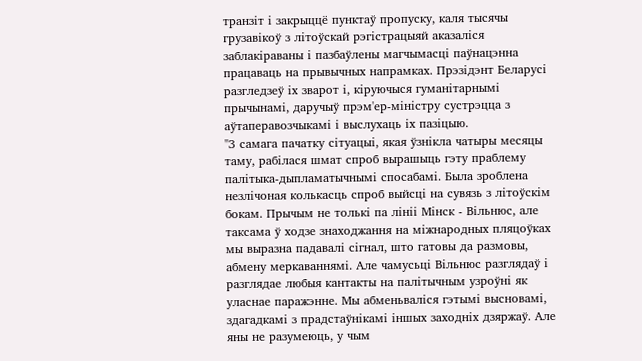транзіт і закрыццё пунктаў пропуску, каля тысячы грузавікоў з літоўскай рэгістрацыяй аказаліся заблакіраваны і пазбаўлены магчымасці паўнацэнна працаваць на прывычных напрамках. Прэзідэнт Беларусі разгледзеў іх зварот і, кіруючыся гуманітарнымі прычынамі, даручыў прэм'ер-міністру сустрэцца з аўтаперавозчыкамі і выслухаць іх пазіцыю.
"З самага пачатку сітуацыі, якая ўзнікла чатыры месяцы таму, рабілася шмат спроб вырашыць гэту праблему палітыка-дыпламатычнымі спосабамі. Была зроблена незлічоная колькасць спроб выйсці на сувязь з літоўскім бокам. Прычым не толькі па лініі Мінск - Вільнюс, але таксама ў ходзе знаходжання на міжнародных пляцоўках мы выразна падавалі сігнал, што гатовы да размовы, абмену меркаваннямі. Але чамусьці Вільнюс разглядаў і разглядае любыя кантакты на палітычным узроўні як уласнае паражэнне. Мы абменьваліся гэтымі высновамі, здагадкамі з прадстаўнікамі іншых заходніх дзяржаў. Але яны не разумеюць, у чым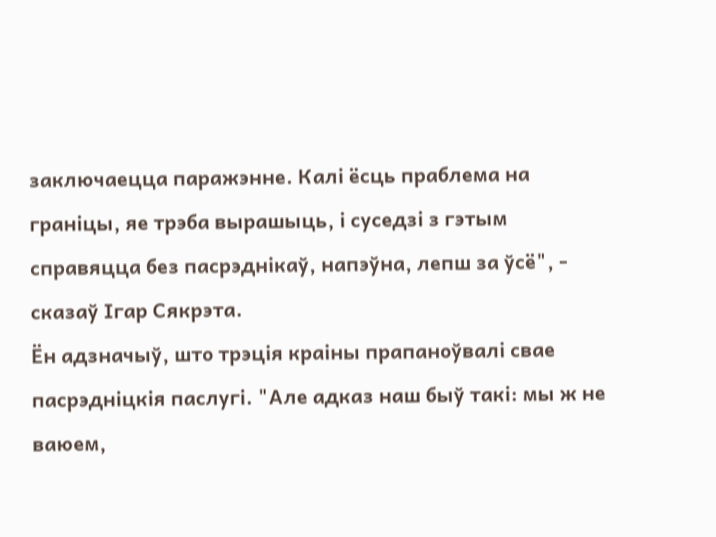заключаецца паражэнне. Калі ёсць праблема на граніцы, яе трэба вырашыць, і суседзі з гэтым справяцца без пасрэднікаў, напэўна, лепш за ўсё", - сказаў Ігар Сякрэта.
Ён адзначыў, што трэція краіны прапаноўвалі свае пасрэдніцкія паслугі. "Але адказ наш быў такі: мы ж не ваюем,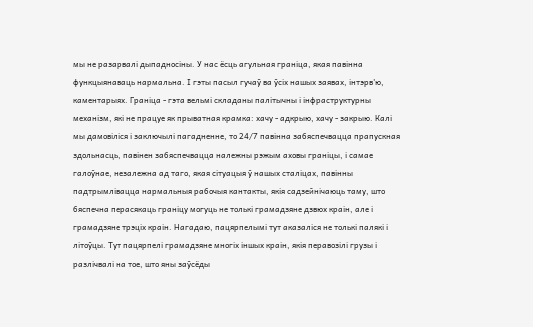мы не разарвалі дыпадносіны. У нас ёсць агульная граніца, якая павінна функцыянаваць нармальна. І гэты пасыл гучаў ва ўсіх нашых заявах, інтэрв'ю, каментарыях. Граніца - гэта вельмі складаны палітычны і інфраструктурны механізм, які не працуе як прыватная крамка: хачу - адкрыю, хачу - закрыю. Калі мы дамовіліся і заключылі пагадненне, то 24/7 павінна забяспечвацца прапускная здольнасць, павінен забяспечвацца належны рэжым аховы граніцы, і самае галоўнае, незалежна ад таго, якая сітуацыя ў нашых сталіцах, павінны падтрымлівацца нармальныя рабочыя кантакты, якія садзейнічаюць таму, што бяспечна перасякаць граніцу могуць не толькі грамадзяне дзвюх краін, але і грамадзяне трэціх краін. Нагадаю, пацярпелымі тут аказаліся не толькі палякі і літоўцы. Тут пацярпелі грамадзяне многіх іншых краін, якія перавозілі грузы і разлічвалі на тое, што яны заўсёды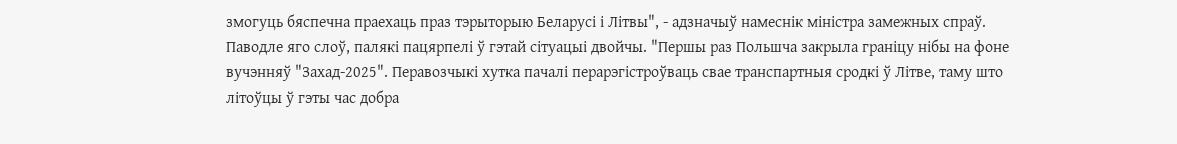змогуць бяспечна праехаць праз тэрыторыю Беларусі і Літвы", - адзначыў намеснік міністра замежных спраў.
Паводле яго слоў, палякі пацярпелі ў гэтай сітуацыі двойчы. "Першы раз Польшча закрыла граніцу нібы на фоне вучэнняў "Захад-2025". Перавозчыкі хутка пачалі перарэгістроўваць свае транспартныя сродкі ў Літве, таму што літоўцы ў гэты час добра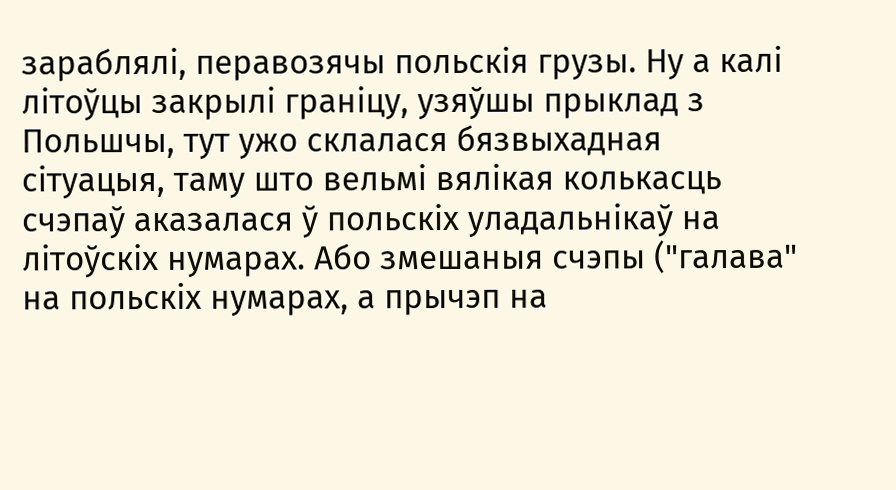зараблялі, перавозячы польскія грузы. Ну а калі літоўцы закрылі граніцу, узяўшы прыклад з Польшчы, тут ужо склалася бязвыхадная сітуацыя, таму што вельмі вялікая колькасць счэпаў аказалася ў польскіх уладальнікаў на літоўскіх нумарах. Або змешаныя счэпы ("галава" на польскіх нумарах, а прычэп на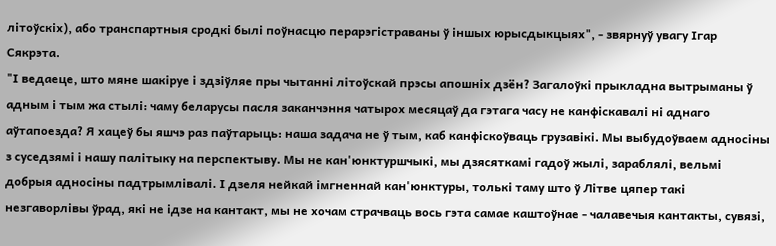літоўскіх), або транспартныя сродкі былі поўнасцю перарэгістраваны ў іншых юрысдыкцыях", - звярнуў увагу Ігар Сякрэта.
"І ведаеце, што мяне шакіруе і здзіўляе пры чытанні літоўскай прэсы апошніх дзён? Загалоўкі прыкладна вытрыманы ў адным і тым жа стылі: чаму беларусы пасля заканчэння чатырох месяцаў да гэтага часу не канфіскавалі ні аднаго аўтапоезда? Я хацеў бы яшчэ раз паўтарыць: наша задача не ў тым, каб канфіскоўваць грузавікі. Мы выбудоўваем адносіны з суседзямі і нашу палітыку на перспектыву. Мы не кан'юнктуршчыкі, мы дзясяткамі гадоў жылі, зараблялі, вельмі добрыя адносіны падтрымлівалі. І дзеля нейкай імгненнай кан'юнктуры, толькі таму што ў Літве цяпер такі незгаворлівы ўрад, які не ідзе на кантакт, мы не хочам страчваць вось гэта самае каштоўнае - чалавечыя кантакты, сувязі,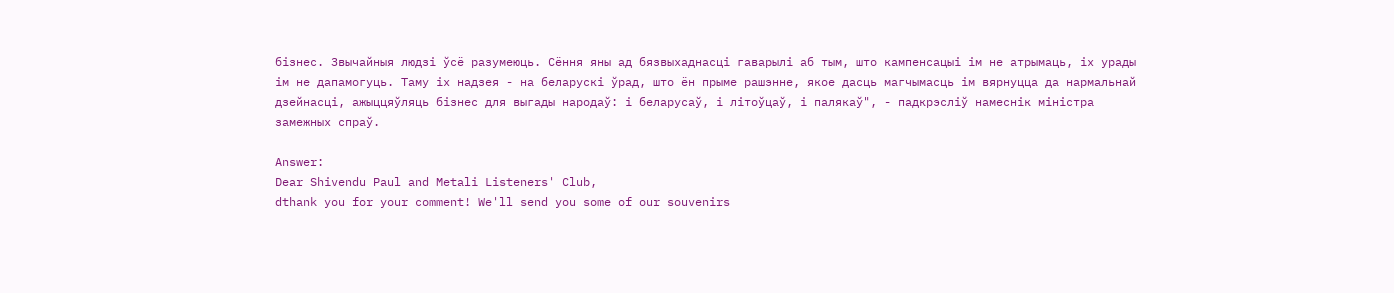бізнес. Звычайныя людзі ўсё разумеюць. Сёння яны ад бязвыхаднасці гаварылі аб тым, што кампенсацыі ім не атрымаць, іх урады ім не дапамогуць. Таму іх надзея - на беларускі ўрад, што ён прыме рашэнне, якое дасць магчымасць ім вярнуцца да нармальнай дзейнасці, ажыццяўляць бізнес для выгады народаў: і беларусаў, і літоўцаў, і палякаў", - падкрэсліў намеснік міністра замежных спраў.

Answer:
Dear Shivendu Paul and Metali Listeners' Club,
dthank you for your comment! We'll send you some of our souvenirs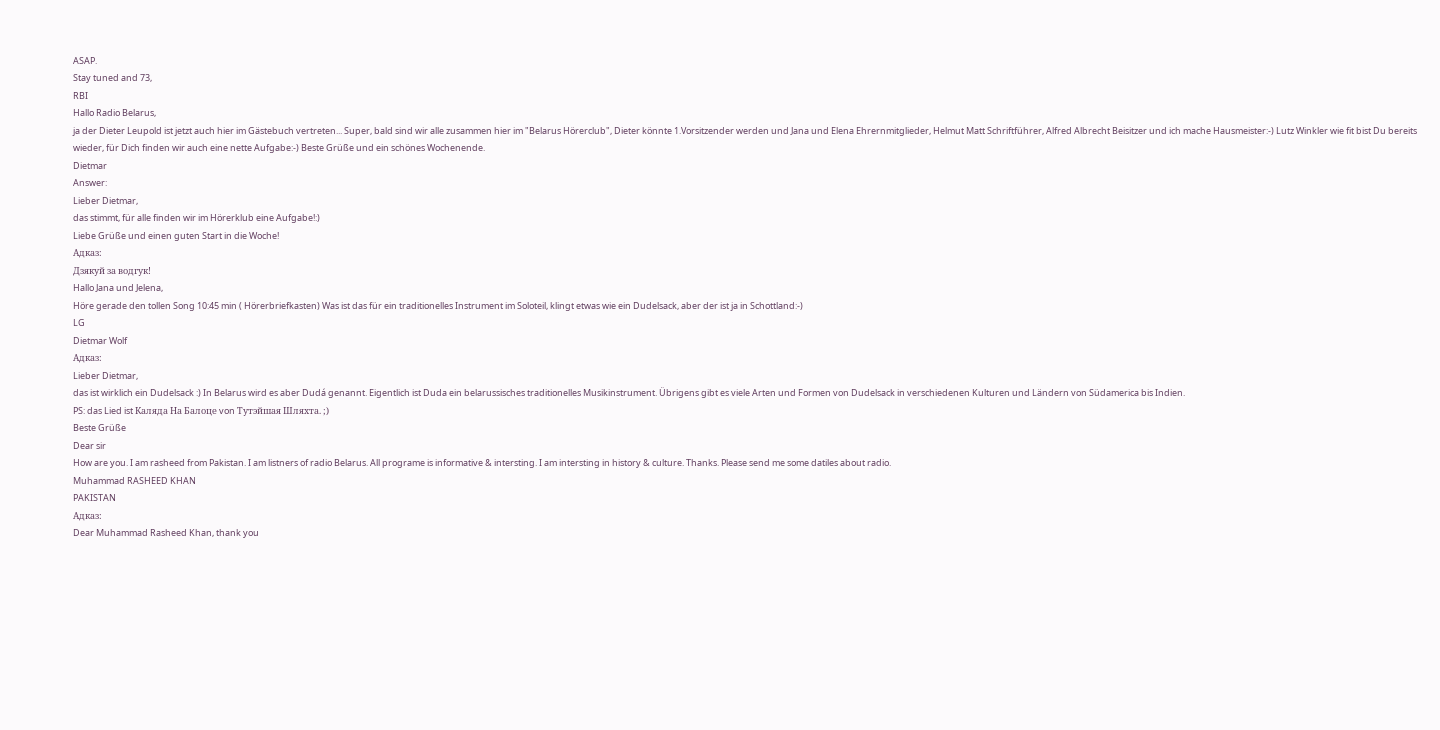ASAP.
Stay tuned and 73,
RBI
Hallo Radio Belarus,
ja der Dieter Leupold ist jetzt auch hier im Gästebuch vertreten... Super, bald sind wir alle zusammen hier im "Belarus Hörerclub", Dieter könnte 1.Vorsitzender werden und Jana und Elena Ehrernmitglieder, Helmut Matt Schriftführer, Alfred Albrecht Beisitzer und ich mache Hausmeister:-) Lutz Winkler wie fit bist Du bereits wieder, für Dich finden wir auch eine nette Aufgabe:-) Beste Grüße und ein schönes Wochenende.
Dietmar
Answer:
Lieber Dietmar,
das stimmt, für alle finden wir im Hörerklub eine Aufgabe!:)
Liebe Grüße und einen guten Start in die Woche!
Адказ:
Дзякуй за водгук!
Hallo Jana und Jelena,
Höre gerade den tollen Song 10:45 min ( Hörerbriefkasten) Was ist das für ein traditionelles Instrument im Soloteil, klingt etwas wie ein Dudelsack, aber der ist ja in Schottland:-)
LG
Dietmar Wolf
Адказ:
Lieber Dietmar,
das ist wirklich ein Dudelsack :) In Belarus wird es aber Dudá genannt. Eigentlich ist Duda ein belarussisches traditionelles Musikinstrument. Übrigens gibt es viele Arten und Formen von Dudelsack in verschiedenen Kulturen und Ländern von Südamerica bis Indien.
PS: das Lied ist Каляда На Балоце von Тутэйшая Шляхта. ;)
Beste Grüße
Dear sir
How are you. I am rasheed from Pakistan. I am listners of radio Belarus. All programe is informative & intersting. I am intersting in history & culture. Thanks. Please send me some datiles about radio.
Muhammad RASHEED KHAN
PAKISTAN
Адказ:
Dear Muhammad Rasheed Khan, thank you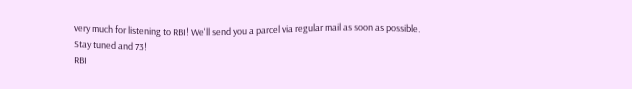very much for listening to RBI! We'll send you a parcel via regular mail as soon as possible.
Stay tuned and 73!
RBI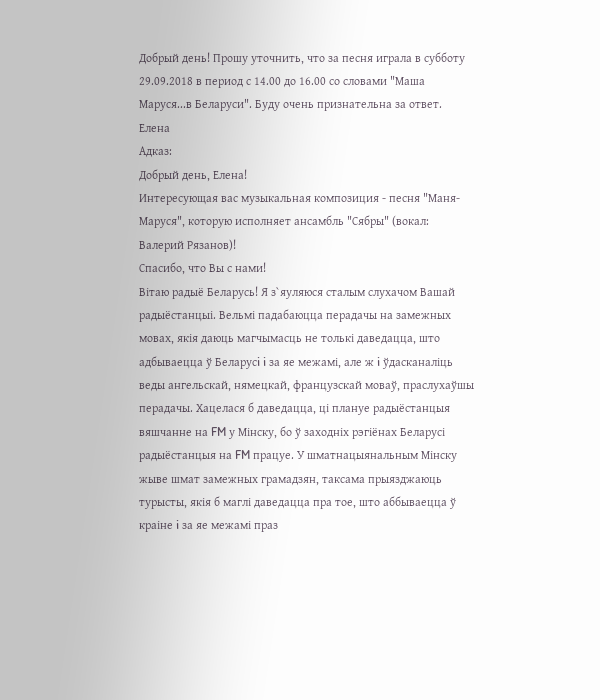Добрый день! Прошу уточнить, что за песня играла в субботу 29.09.2018 в период с 14.00 до 16.00 со словами "Маша Маруся...в Беларуси". Буду очень признательна за ответ.
Елена
Адказ:
Добрый день, Елена!
Интересующая вас музыкальная композиция - песня "Маня-Маруся", которую исполняет ансамбль "Сябры" (вокал: Валерий Рязанов)!
Спасибо, что Вы с нами!
Вiтаю радыё Беларусь! Я з`яуляюся сталым слухачом Вашай радыёстанцыi. Вельмi падабаюцца перадачы на замежных мовах, якiя даюць магчымасць не толькi даведацца, што адбываецца ў Беларусi i за яе межамi, але ж i ўдасканалiць веды ангельскай, нямецкай, французскай моваў, праслухаўшы перадачы. Хацелася б даведацца, цi плануе радыёстанцыя вяшчанне на FM у Мiнску, бо ў заходнiх рэгiёнах Беларусi радыёстанцыя на FM працуе. У шматнацыянальным Мiнску жыве шмат замежных грамадзян, таксама прыязджаюць турысты, якiя б маглi даведацца пра тое, што аббываецца ў краiне i за яе межамi праз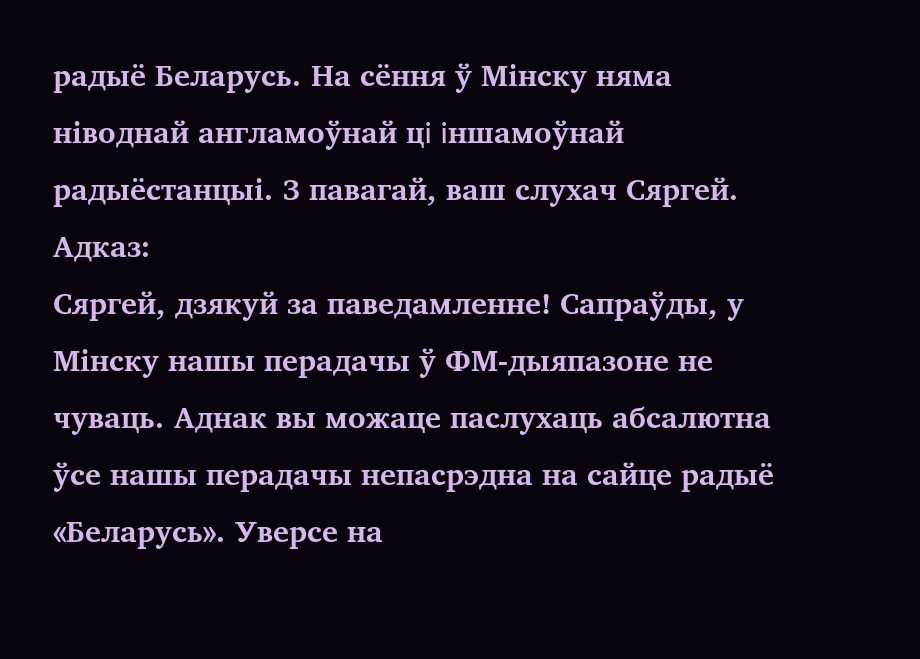радыё Беларусь. На сёння ў Мiнску няма нiводнай англамоўнай цi iншамоўнай радыёстанцыi. З павагай, ваш слухач Сяргей.
Адказ:
Сяргей, дзякуй за паведамленне! Сапраўды, у Мінску нашы перадачы ў ФМ-дыяпазоне не чуваць. Аднак вы можаце паслухаць абсалютна ўсе нашы перадачы непасрэдна на сайце радыё «Беларусь». Уверсе на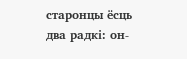старонцы ёсць два радкі: он-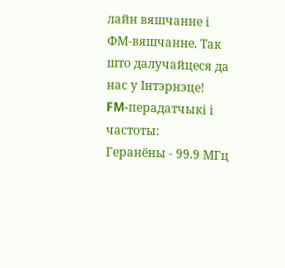лайн вяшчанне і ФМ-вяшчанне. Так што далучайцеся да нас у Інтэрнэце!
FM-перадатчыкі і частоты:
Геранёны - 99.9 МГц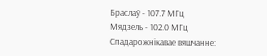Браслаў - 107.7 МГц
Мядзель - 102.0 МГц
Спадарожнікавае вяшчанне: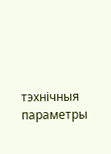тэхнічныя параметры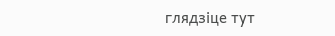глядзіце тут